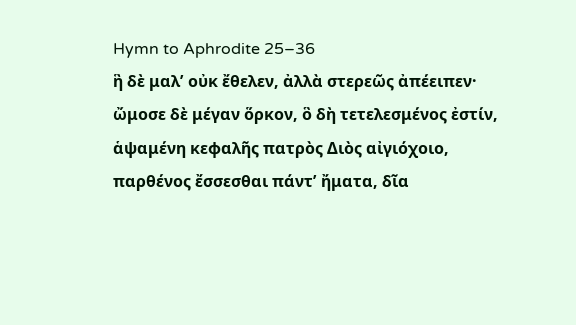Hymn to Aphrodite 25–36
ἣ δὲ μαλʼ οὐκ ἔθελεν, ἀλλὰ στερεῶς ἀπέειπεν·
ὤμοσε δὲ μέγαν ὅρκον, ὃ δὴ τετελεσμένος ἐστίν,
ἁψαμένη κεφαλῆς πατρὸς Διὸς αἰγιόχοιο,
παρθένος ἔσσεσθαι πάντʼ ἤματα, δῖα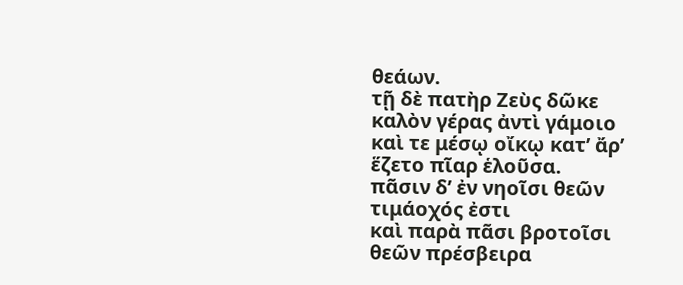θεάων.
τῇ δὲ πατὴρ Ζεὺς δῶκε καλὸν γέρας ἀντὶ γάμοιο
καὶ τε μέσῳ οἴκῳ κατʼ ἄρʼ ἕζετο πῖαρ ἑλοῦσα.
πᾶσιν δʼ ἐν νηοῖσι θεῶν τιμάοχός ἐστι
καὶ παρὰ πᾶσι βροτοῖσι θεῶν πρέσβειρα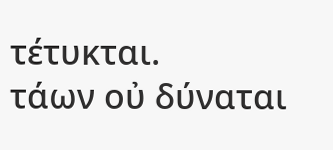τέτυκται.
τάων οὐ δύναται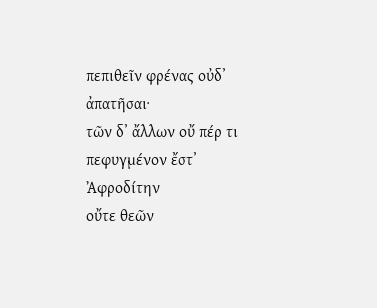πεπιθεῖν φρένας οὐδʼ ἀπατῆσαι·
τῶν δʼ ἄλλων οὔ πέρ τι πεφυγμένον ἔστʼ Ἀφροδίτην
οὔτε θεῶν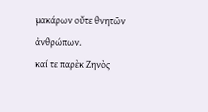μακάρων οὔτε θνητῶν ἀνθρώπων.
καί τε παρὲκ Ζηνὸς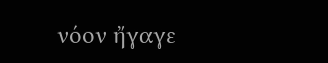νόον ἤγαγε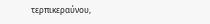τερπικεραύνου,